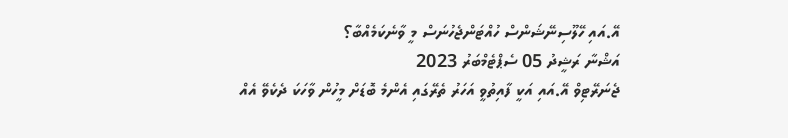އޭ.އައި ހޭލޫސިނޭޝަންސް ހުއްޓަންޖެހުނަސް މީ ވާނެކަމެއްބާ؟
އަޝްނާ ރަޝީދު 05 ސެޕްޓެމްބަރު 2023
ޖެނަރޭޓިވް އޭ.އައި އަކީ ފާއިތުވީ އަހަރު ތެރޭގައި އެންމެ ބޮޑަށް މީހުން ވާހަކަ ދެކެވޭ އެއް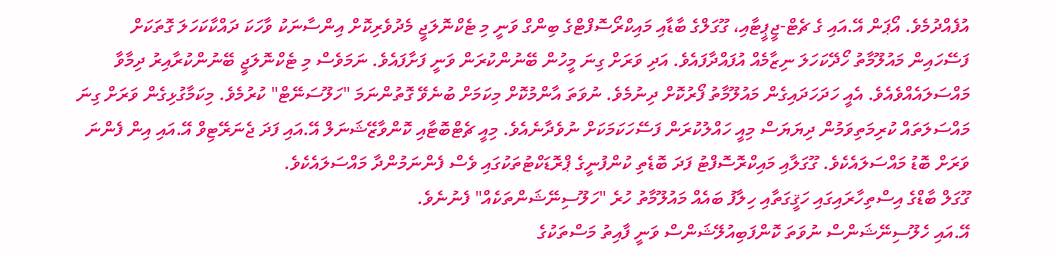އުފެއްދުމެވެ. އޯޕަން އޭ.އައި ގެ ޗެޓް-ޖީޕީޓާއި، ގޫގަލްގެ ބާޑާއި މައިކްރޯސޮފްޓްގެ ބިންގް ވަނީ މި ޓެކްނޮލަޖީ މެދުވެރިކޮށް އިންސާނަކު ވާހަކަ ދައްކާކަހަލަ ގޮތަކަށް ފަސޭހައިން މައުލޫމާތު ހޯދޭކަހަލަ ނިޒާމެއް އުފައްދާފައެވެ. އަދި ވަރަށް ގިނަ މީހުން ބޭނުންކުރަން ވަނީ ފަށާފައެވެ. ނަމަވެސް މި ޓެކްނޮލަޖީ ބޭނުންކުރާއިރު ދިމާވާ މައްސަލައެއްވެއެވެ. އެއީ ހަދަހަދައިގެން މައުލޫމާތު ފޯރުކޮށް ދިނުމެވެ. ނުވަތަ އާންމުކޮށް މިކަމަށް ބުނެވޭ ގޮތުންނަމަ "ހަލޫސަނޭޓް" ކުރުމެވެ. މިކަމާގުޅިގެން ވަރަށް ގިނަ މައްސަލަތައް ކުރިމަތިވަމުން ދިޔަޔަސް މިއީ ހައްލުކުރަން ފަސޭހަކަމަކަށް ނުވެދާނެއެވެ. މިއީ ޗެޓްބޮޓާއި ކޮންވާޒޭޝަނަލް އޭ.އައި ފަދަ ޖެނަރޭޓިވް އޭ.އައި އިން ފެންނަ ވަރަށް ބޮޑު މައްސަލައެކެވެ. ގޫގަލާއި މައިކްރޮސޮފްޓު ފަދަ ބޮޑެތި ކުންފުނީގެ ޕްރޮޑަކްޓުތަކުގައި ވެސް ފެންނަމުންދާ މައްސަލައެކެވެ.
ގޫގަލް ބާޑްގެ އިސްތިހާރައިގައި ހަޤީގަތާއި ހިލާފު ބައެއް މައުލޫމާތު ހުރެ "ހަލޫސިނޭޝަންތަކެއް" ފެނުނެވެ.
އޭ.އައި ހެލޫސިނޭޝަންސް ނުވަތަ ކޮންފަބިއުލޭޝަންސް ވަނީ ފާއިތު މަސްތަކުގެ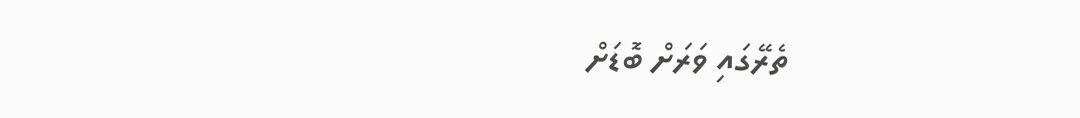ތެރޭގައި ވަރަށް ބޮޑަށް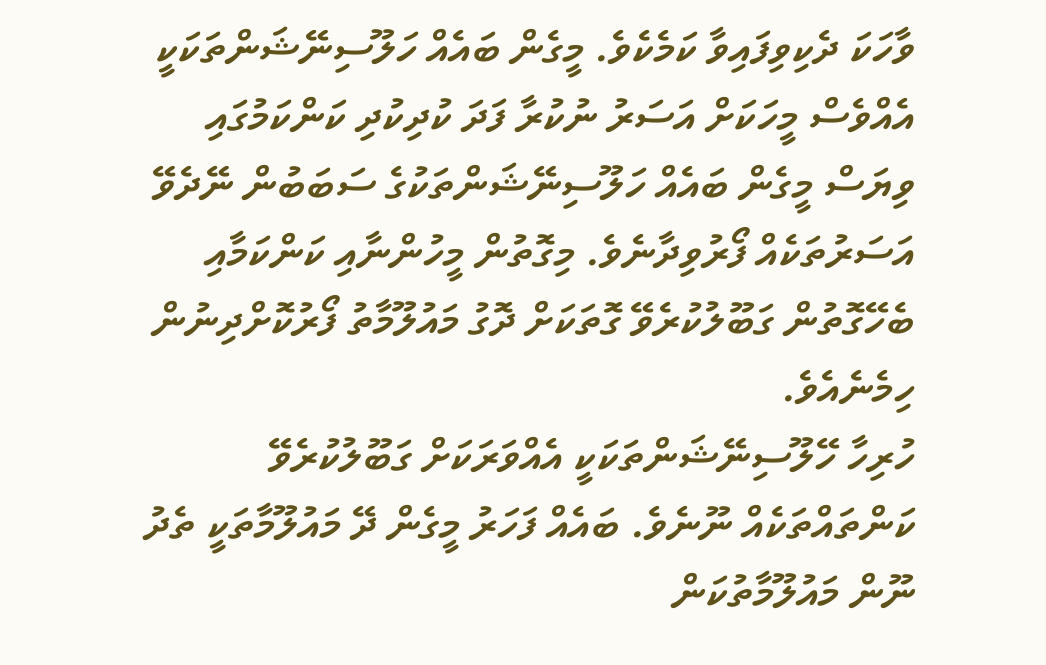ވާހަކަ ދެކިވިފައިވާ ކަމެކެވެ. މީގެން ބައެއް ހަލޫސިނޭޝަންތަކަކީ އެއްވެސް މީހަކަށް އަސަރު ނުކުރާ ފަދަ ކުދިކުދި ކަންކަމުގައި ވިޔަސް މީގެން ބައެއް ހަލޫސިނޭޝަންތަކުގެ ސަބަބުން ނޭދެވޭ އަސަރުތަކެއް ފޯރުވިދާނެވެ. މިގޮތުން މީހުންނާއި ކަންކަމާއި ބެހޭގޮތުން ގަބޫލުކުރެވޭ ގޮތަކަށް ދޮގު މައުލޫމާތު ފޯރުކޮށްދިނުން ހިމެނެއެވެ.
ހުރިހާ ހޭލޫސިނޭޝަންތަކަކީ އެއްވަރަކަށް ގަބޫލުކުރެވޭ ކަންތައްތަކެއް ނޫނެވެ. ބައެއް ފަހަރު މީގެން ދޭ މައުލޫމާތަކީ ތެދު ނޫން މައުލޫމާތުކަން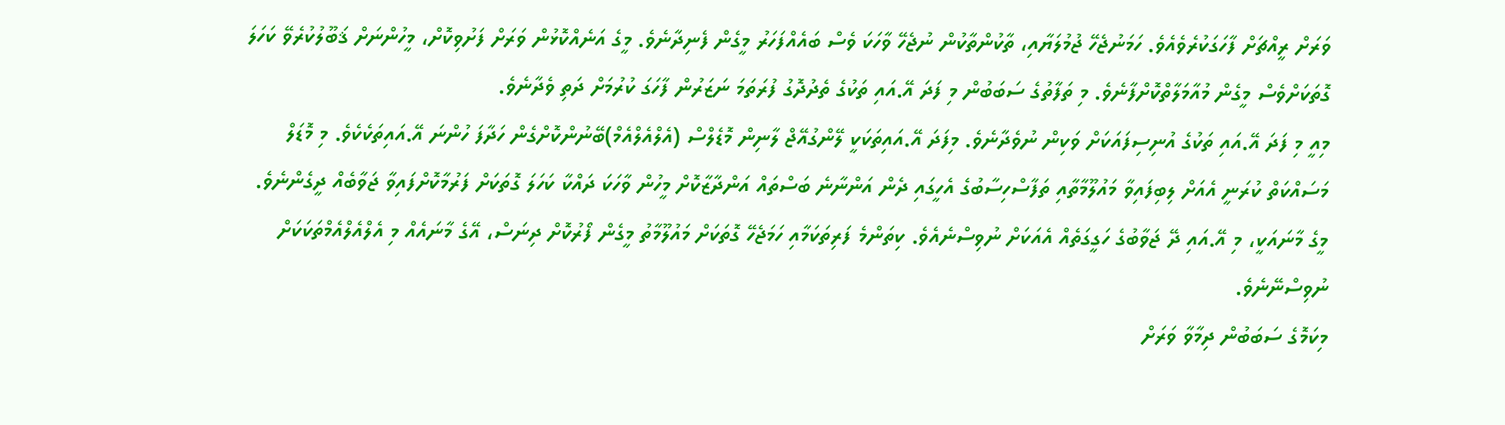ވަރަށް ރީއްޗަށް ފާހަގަކުރެވެއެވެ. ހަމަނުޖެހޭ ޖުމުލަޔާއި، ތާކުންތާކުން ނުޖެހޭ ވާހަކަ ވެސް ބައެއްފަހަރު މީގެން ފެނިދާނެވެ. މީގެ އަނެއްކޮޅުން ވަރަށް ފަށުވިކޮށް، މީހުންނަށް ޤަބޫލުކުރެވޭ ކަހަލަ ގޮތަކަށްވެސް މީގެން މުއާމަލާތްކޮށްފާނެވެ. މި ތަފާތުގެ ސަބަބުން މި ފަދަ އޭ.އައި ތަކުގެ ތެދުދޮގު ފުރަތަމަ ނަޒަރުން ފާހަގަ ކުރުމަށް ދަތި ވެދާނެވެ.
މިއީ މި ފަދަ އޭ.އައި ތަކުގެ އުނިސިފައަކަށް ވަކިން ނުވެދާނެވެ. މިފަދަ އޭ.އައިތަކަކީ ލޭންގުއޭޖް ލާނިން މޮޑެލްސް (އެލްއެލްއެމް)ބޭނުންކޮށްގެން ހަދާފަ ހުންނަ އޭ.އައިތަކެކެވެ. މި މޮޑަލް މަސައްކަތް ކުރަނީ އެއަށް ލިބިފައިވާ މައުލޫމާތާއި ތަފާސްހިސާބުގެ އެހީގައި ދެން އަންނާނެ ބަސްތައް އަންދާޒާކޮށް މީހުން ވާހަކަ ދައްކާ ކަހަލަ ގޮތަކަށް ފަރުމާކޮށްފައިވާ ޖަވާބެއް ދީގެންނެވެ. މީގެ މާނައަކީ، މި އޭ.އައި ދޭ ޖަވާބުގެ ހަގީގަތެއް އެއަކަށް ނުވިސްނެއެވެ. ކިތަންމެ ފަރިތަކަމާއި ހަމަޖެހޭ ގޮތަކަށް މައުލޫމާތު މީގެން ފޯރުކޮށް ދިނަސް، އޭގެ މާނައެއް މި އެލްއެލްއެމްތަކަކަށް ނުވިސްނޭނެވެ.
މިކަމޮގެ ސަބަބުން ދިމާވާ ވަރަށް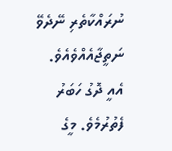ނުރައްކާތެރި ނޭދެވޭ ނަތީޖާއެއްވެއެވެ. އެއީ ދޮގު ހަބަރު ފެތުރުމެވެ. މީގެ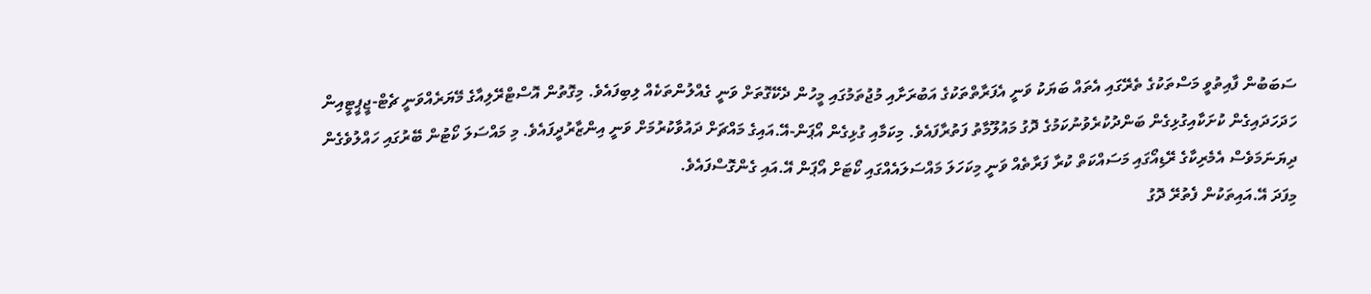ސަބަބުން ފާއިތުވީ މަސްތަކުގެ ތެރޭގައި އެތައް ބަޔަކު ވަނީ އެފަރާތްތަކުގެ އަބުރަށާއި މުޖުތަމުގައި މީހުން ދެކޭގޮތަށް ވަނީ ގެއްލުންތަކެއް ލިބިފައެވެ. މިގޮތުން އޮސްޓްރޭލިއާގެ މޭޔަރެއްވަނީ ޗެޓް-ޖީޕީޓީއިން ހަދަހަދައިގެން ކުށަކާއިގުޅިގެން ބަންދުކުރެވުނުކަމުގެ ދޮގު މައުލޫމާތު ފަތުރާފައެވެ. މިކަމާއި ގުޅިގެން އޯޕަން-އޭ.އައިގެ މައްޗަށް ދައުވާކުރުމަށް ވަނީ އިންޒާރުދީފައެވެ. މި މައްސަލަ ކޯޓުން ބޭރުގައި ހައްލުވެގެން ދިޔަނަމަވެސް އެމެރިކާގެ ރޭޑިއޯގައި މަސައްކަތް ކުރާ ފަރާތެއް ވަނީ މިކަހަލަ މައްސަލައެއްގައި ކޯޓަށް އޯޕަން އޭ.އައި ގެންގޮސްފައެވެ.
މިފަދަ އޭ.އައިތަކުން ފެތުރޭ ދޮގު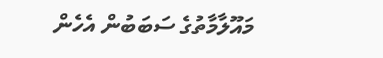މައޫލާމާތުގެ ސަބަބުން އެހެން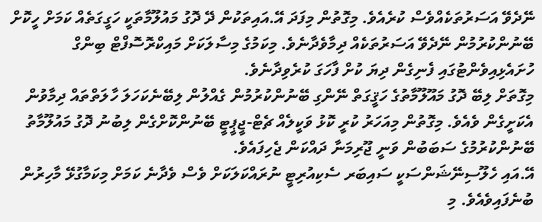ނޭދެވޭ އަސަރުތަކެއްވެސް ކުރެއެވެ. މިގޮތުން މިފަދަ އޭ.އައިތަކުން ދޭ ދޮގު މައުލޫމާތަކީ ހަގީގަތެއް ކަމަށް ހީކޮށް ބޭނުންކުރުމުން ނޭދެވޭ އަސަރުތަކެއް ދިމާވެދާނެވެ. މިކަމުގެ މިސާލަކަށް މައިކްރޮސޮފްޓް ބިންގް ހުށައެޅިއިވެންޓުގައި ފެނިގެން ދިޔަ ކުށް ފާހަގަ ކުރެވިދާނެވެ.
މިގޮތަށް ލިބޭ ދޮގު މައޫލޫމާތުގެ ހަޤީގަތް ނޭންގި ބޭނުންކުރުމުން ގެއްލުން ލިބޭނެކަހަލަ ހާލަތްތައް ދިމާވުން އެކަށީގެން ވެއެވެ. މިގޮތުން މިއަހަރު ކުރީ ކޮޅު ވަކީލެއް ޗެޓް-ޖީޕީޓީ ބޭނުންކޮށްގެން ލިބުނު ދޮގު މައުލޫމާތު ބޭނުންކުރުމުގެ ސަބަބުން ވަނީ ޖޫރިމަނާ ދައްކަން ޖެހިފައެވެ.
އޭ.އައި ހެލޫސިނޭޝަންސަކީ ސައިބަރ ސެކިއުރިޓީ ނުރައްކަލަކަށް ވެސް ވެދާނެ ކަމަށް މިކަމާގުޅޭ މާހިރުން ބުނެފައިވެއެވެ. މި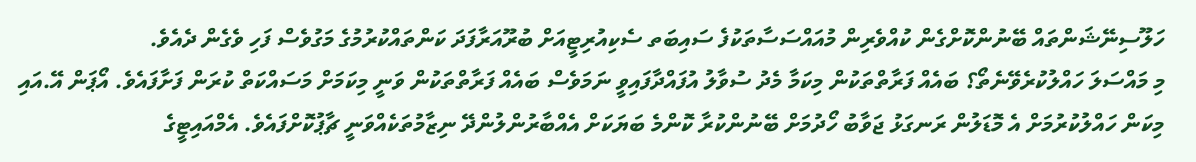ހަލޫސިނޭޝަންތައް ބޭނުންކޮށްގެން ކުއްވެރިން މުއައްސަސާތަކުފެ ސައިބަތ ސެކިއުރިޓީއަށް ބުރޫއަރާފަދަ ކަންތައްކުރުމުގެ މަގުވެސް ފަހި ވެގެން ދެއެވެ.
މި މައްސަލަ ހައްލުކުރެވޭނެތޯ؟ ބައެއް ފަރާތްތަކުން މިކަމާ މެދު ސުވާލު އުފައްދާފައިވީ ނަމަވެސް ބައެއް ފަރާތްތަކުން ވަނީ މިކަމަށް މަސައްކަތް ކުރަން ފަށާފައެވެ. އޯޕަން އޭ.އައި މިކަން ހައްލުކުރުމަށް އެ މޮޑަލުން ރަނގަޅު ޖަވާބު ހޯދުމަށް ބޭނުންކުރާ ކޮންމެ ބަޔަކަށް އެއްބާރުންލުންދޭ ނިޒާމުތަކެއްވަނީ ޗާޕުކޮށްފައެވެ. އެމްއައިޓީގެ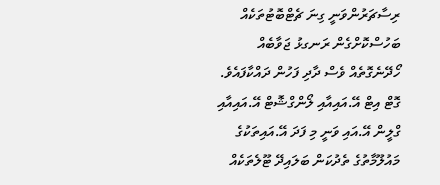ރިސާޗަރުންވަނީ ގިނަ ޗެޓްބޮޓުތަކެއް ބަހުސްކޮށްގެން ރަނގޅު ޖަވާބެއް ހޯދޭނެގޮތެއް ވެސް ދާދި ފަހުން ދައްކާފައެވެ. ގޮޓް އިޓް އޭ.އައިއާއި ލޯންގްޝޮޓް އޭ.އައިއާއި ގްލީން އޭ.އައި ވަނީ މި ފަދަ އޭ.އައިތަކުގެ މައުލޫމާތުގެ ތެދުކަން ބަލައިދޭ ޓޫލެތަކެއް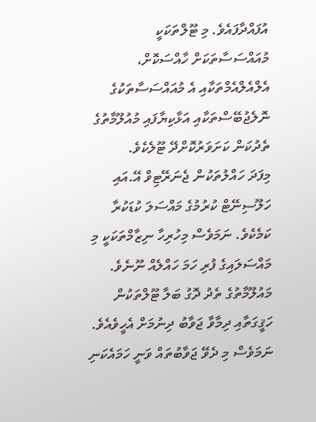އުފައްދާފައެވެ. މި ޓޫލްތަކަކީ މުއައްސަސާތަކަށް ހާއްސަކޮށް، އެލްއެލްއެމްތަކާއި އެ މުއައްސަސާތަކުގެ ނޮލެޖުބޭސްތަކާއި އަޅާކިޔާފައި މުއުލޫމާތުގެ ތެދުކަން ކަށަވަރުކޮށްދޭ ޓޫލެކެވެ.
މިފަދަ ހައްލުތަކުން ޖެނަރޭޓިވް އޭ.އައި ހަލޫސިނޭޓް ކުރުމުގެ މައްސަލަ ކުޑަކުރާ ކަމެކެވެ. ނަމަވެސް މިހުރިހާ ނިޒާމްތަކަކީ މި މައްސަލައިގެ ފުރި ހަމަ ހައްލެއް ނޫނެވެ. މައުލޫމާތުގެ ތެދު ދޮގު ބަލާ ޓޫލްތަކުން ހަޤީގަތާއި ދިމާވާ ޖަވާބު ދިނުމަށް އެހީވެއެވެ. ނަމަވެސް މި ދެވޭ ޖަވާބުތައް ވަނީ ހަމައެކަނި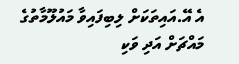އެ އޭ.އައިތަކަށް ލިބިފައިވާ މައުލޫމާތުގެ މައްޗަށް އަދި ވަކި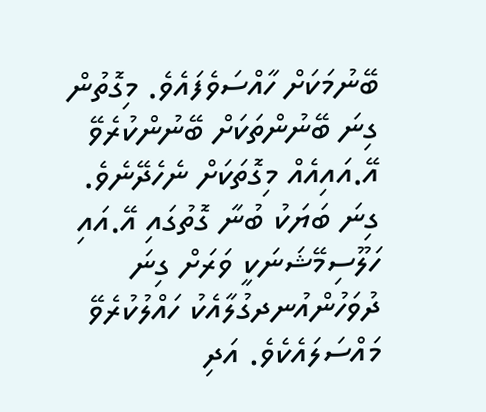ބޭނުމަކަށް ހާއްސަވެފައެވެ. މިގޮތުން ގިނަ ބޭނުންތަކަށް ބޭނުންކުރެވޭ އޭ.އައިއެއް މިގޮތަކަށް ނެހެދޭނެވެ.
ގިނަ ބަޔަކު ބުނާ ގޮތުގައި އޭ.އައި ހަލޫސިމޭޝަނަކީ ވަރަށް ގިނަ ދުވަހުންއުނދގުލާއެކު ހައްލުކުރެވޭ މައްސަލައެކެވެ. އަދި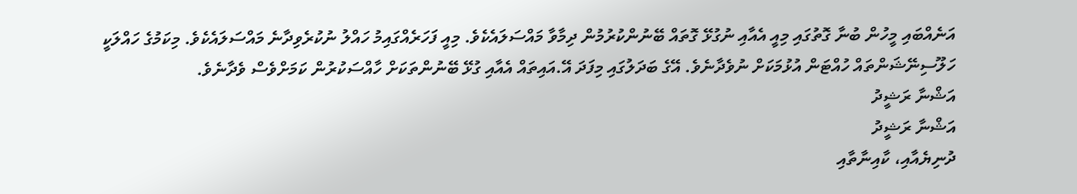އަނެއްބައި މީހުން ބުނާ ގޮތުގައި މިއީ އެއާއި ނުގުޅޭ ގޮތައް ބޭނުންކުރުމުން ދިމާވާ މައްސަލައެކެވެ. މިއީ ފަހަރެއްގައިމު ހައްލު ނުކުރެވިދާނެ މައްސަލައެކެވެ. މިކަމުގެ ހައްލަކީ ހަލޫސިނޭޝަންތައް ހުއްޓަން އުޅުމަކަށް ނުވެދާނެވެ. އޭގެ ބަދަލުގައި މިފަދަ އޭ.އައިތައް އެއާއި ގުޅޭ ބޭނުންތަކަށް ހާއްސަކުރުން ކަމަށްވެސް ވެދާނެވެ.
އަޝްނާ ރަޝީދު
އަޝްނާ ރަޝީދު
ދުނިޔެއާއި، ކާއިނާތާއި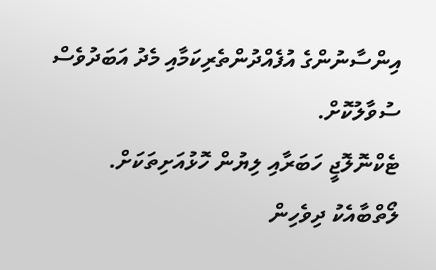އިންސާނުންގެ އުފެއްދުންތެރިކަމާއި މެދު އަބަދުވެސް ސުވާލުކޮށް.
ޓެކްނޮލޮޖީ ހަބަރާއި ލިޔުން ހޮޅުއަށިތަކަށް.
ލޯތްބާއެކު ދިވެހިން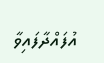އުފައްދާފައިވާ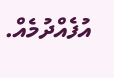އުފެއްދުމެއް.